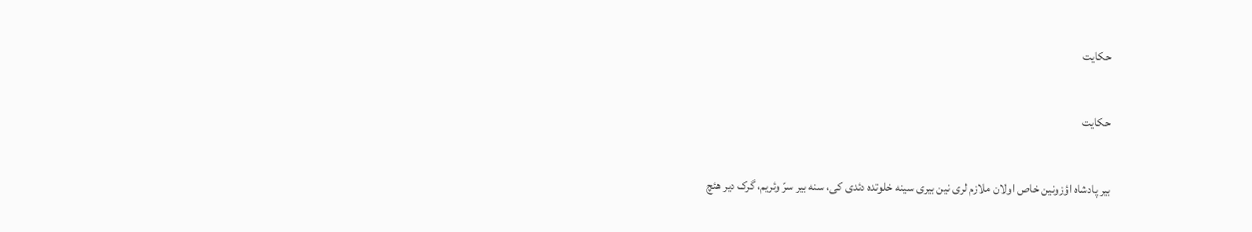حکایت

حکایت

بیر پادشاه اؤزونین خاص اولان ملازم لری نین بیری سینه خلوتده دئدی کی، سنه بیر سرّ وئریم، گرک دیر هئچ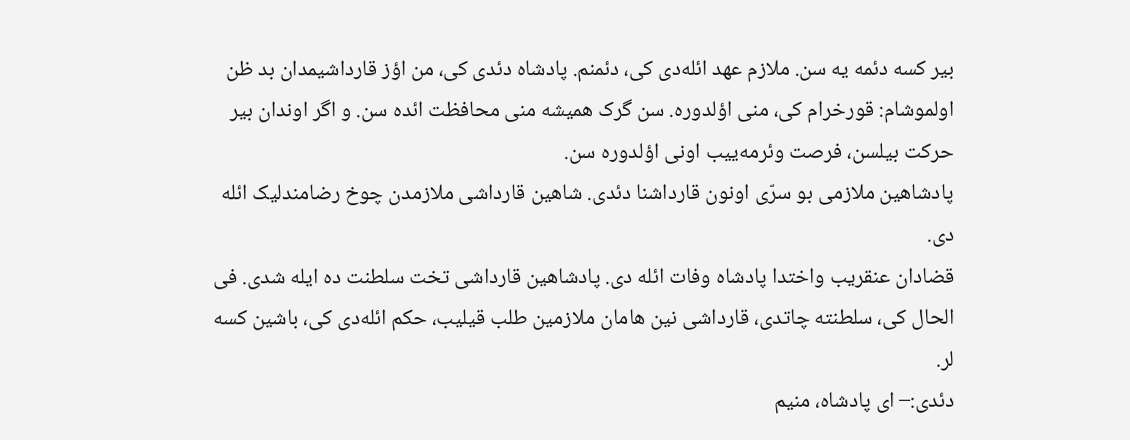بیر کسه دئمه یه سن. ملازم عهد ائله‌دی کی، دئمنم. پادشاه دئدی کی، من اؤز قارداشیمدان بد ظن اولموشام: قورخرام کی، منی اؤلدوره. سن گرک همیشه منی محافظت ائده سن. و اگر اوندان بیر حرکت بیلسن، فرصت وئرمه‌ییب اونی اؤلدوره سن.
پادشاهین ملازمی بو سرّی اونون قارداشنا دئدی. شاهین قارداشی ملازمدن چوخ رضامندلیک ائله دی.
قضادان عنقریب واختدا پادشاه وفات ائله دی. پادشاهین قارداشی تخت سلطنت ده ایله شدی. فی الحال کی، سلطنته چاتدی، قارداشی نین هامان ملازمین طلب قیلیب، حکم ائله‌دی کی، باشین کسه لر.
دئدی:– ای پادشاه، منیم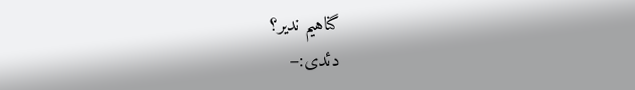گناهیم ندیر؟
دئدی:–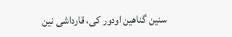سنین گناهین اودور کی، قارداشی نین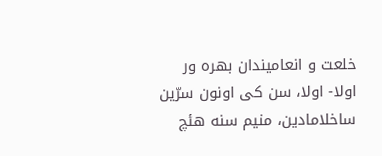خلعت و انعامیندان بهره ور اولا- اولا، سن کی اونون سرّین ساخلامادین، منیم سنه هئچ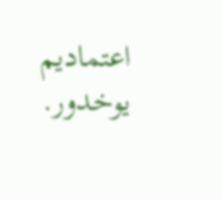اعتمادیم یوخدور.